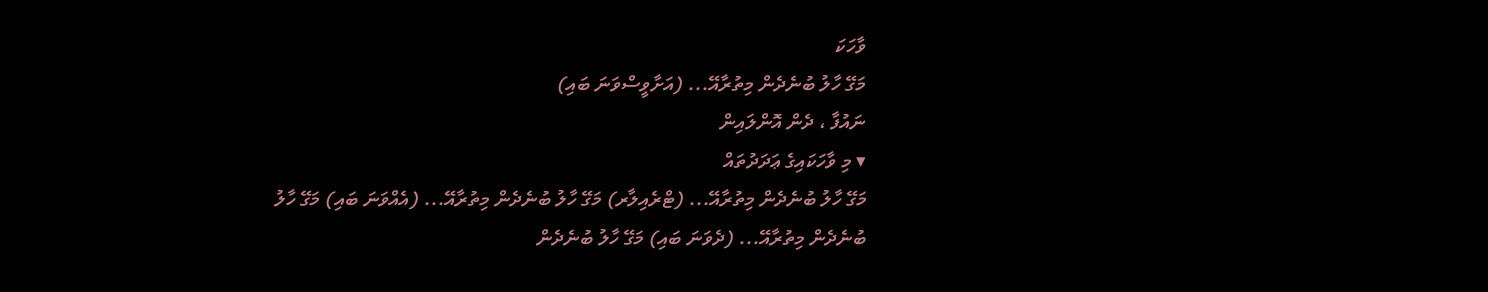ވާހަކަ
މަގޭ ހާލު ބުނެދެން މިތުރާއޭ... (އަށާވީސްވަނަ ބައި)
ނައުފާ ، ދެން އޮންލައިން
▾ މި ވާހަކައިގެ ޢަދަދުތައް
މަގޭ ހާލު ބުނެދެން މިތުރާއޭ... (ޓްރެއިލާރ) މަގޭ ހާލު ބުނެދެން މިތުރާއޭ... (އެއްވަނަ ބައި) މަގޭ ހާލު ބުނެދެން މިތުރާއޭ... (ދެވަނަ ބައި) މަގޭ ހާލު ބުނެދެން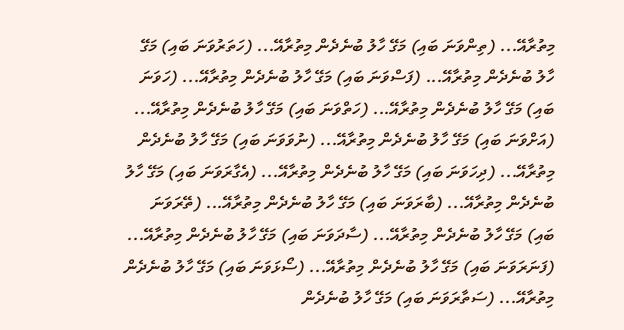މިތުރާއޭ... (ތިންވަނަ ބައި) މަގޭ ހާލު ބުނެދެން މިތުރާއޭ... (ހަތަރުވަނަ ބައި) މަގޭ ހާލު ބުނެދެން މިތުރާއޭ... (ފަސްވަނަ ބައި) މަގޭ ހާލު ބުނެދެން މިތުރާއޭ... (ހަވަނަ ބައި) މަގޭ ހާލު ބުނެދެން މިތުރާއޭ... (ހަތްވަނަ ބައި) މަގޭ ހާލު ބުނެދެން މިތުރާއޭ... (އަށްވަނަ ބައި) މަގޭ ހާލު ބުނެދެން މިތުރާއޭ... (ނުވަވަނަ ބައި) މަގޭ ހާލު ބުނެދެން މިތުރާއޭ... (ދިހަވަނަ ބައި) މަގޭ ހާލު ބުނެދެން މިތުރާއޭ... (އެގާރަވަނަ ބައި) މަގޭ ހާލު ބުނެދެން މިތުރާއޭ... (ބާރަވަނަ ބައި) މަގޭ ހާލު ބުނެދެން މިތުރާއޭ... (ތޭރަވަނަ ބައި) މަގޭ ހާލު ބުނެދެން މިތުރާއޭ... (ސާދަވަނަ ބައި) މަގޭ ހާލު ބުނެދެން މިތުރާއޭ... (ފަނަރަވަނަ ބައި) މަގޭ ހާލު ބުނެދެން މިތުރާއޭ... (ސޯޅަވަނަ ބައި) މަގޭ ހާލު ބުނެދެން މިތުރާއޭ... (ސަތާރަވަނަ ބައި) މަގޭ ހާލު ބުނެދެން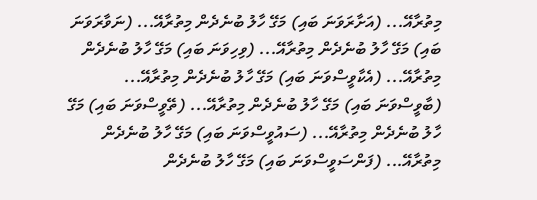މިތުރާއޭ... (އަށާރަވަނަ ބައި) މަގޭ ހާލު ބުނެދެން މިތުރާއޭ... (ނަވާރަވަނަ ބައި) މަގޭ ހާލު ބުނެދެން މިތުރާއޭ... (ވިހިވަނަ ބައި) މަގޭ ހާލު ބުނެދެން މިތުރާއޭ... (އެކާވީސްވަނަ ބައި) މަގޭ ހާލު ބުނެދެން މިތުރާއޭ... (ބާވީސްވަނަ ބައި) މަގޭ ހާލު ބުނެދެން މިތުރާއޭ... (ތޭވީސްވަނަ ބައި) މަގޭ ހާލު ބުނެދެން މިތުރާއޭ... (ސައުވީސްވަނަ ބައި) މަގޭ ހާލު ބުނެދެން މިތުރާއޭ... (ފަންސަވީސްވަނަ ބައި) މަގޭ ހާލު ބުނެދެން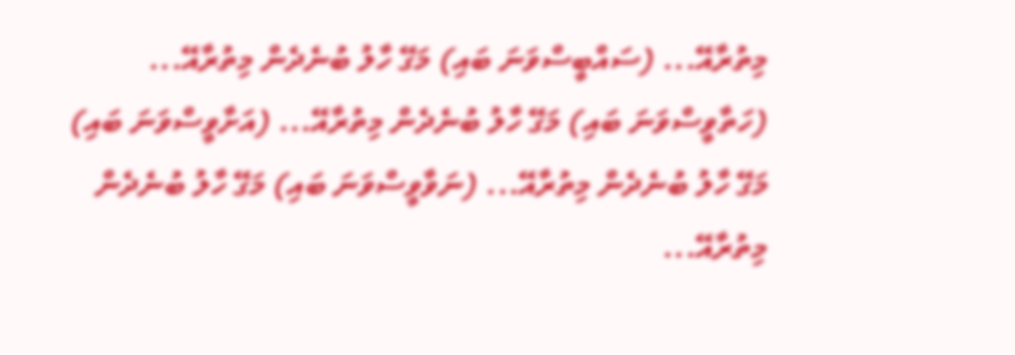މިތުރާއޭ... (ސައްބީސްވަނަ ބައި) މަގޭ ހާލު ބުނެދެން މިތުރާއޭ... (ހަތާވީސްވަނަ ބައި) މަގޭ ހާލު ބުނެދެން މިތުރާއޭ... (އަށާވީސްވަނަ ބައި) މަގޭ ހާލު ބުނެދެން މިތުރާއޭ... (ނަވާވީސްވަނަ ބައި) މަގޭ ހާލު ބުނެދެން މިތުރާއޭ...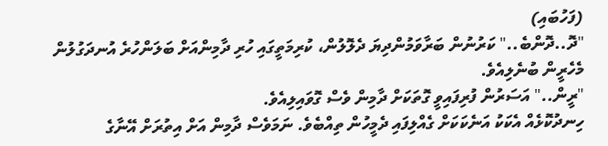(ފަހުބައި)
"ދޮ..ދޮންބެ.." ކަރުނުން ބަރާވަމުންދިޔަ ދެލޮލުން، ކުރިމަތީގައި ހުރި ދާމިންއަށް ބަލަންހުރެ އުނދަގުލުން މެހެރީން ބުނެލިއެވެ.
"ރީން.." އަސަރުން ފުރިފައިވީ ގޮތަކަށް ދާމިން ވެސް ގޮވައިލިއެވެ.
ހިނދުކޮޅެއް އެކަކު އަނެކަކަށް ގެއްލިފައި ދެމީހުން ތިއްބެވެ. ނަމަވެސް ދާމިން އަށް އިތުރަށް އޭނާގެ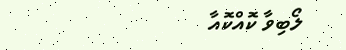ލޯބިވާ ކޮއްކޮއާ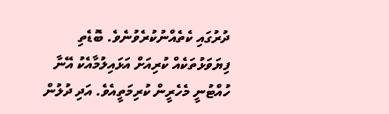ދުރުގައި ކެތެއްނުކުރެވުނެވެ. ބޮޑެތި ފިޔަވަޅުތަކެއް ކުރިއަށް އަޅައިލުމާއެކު އޭނާ ހުއްޓުނީ މެހެރީން ކުރިމަތީއެވެ. އަދި ދުލުން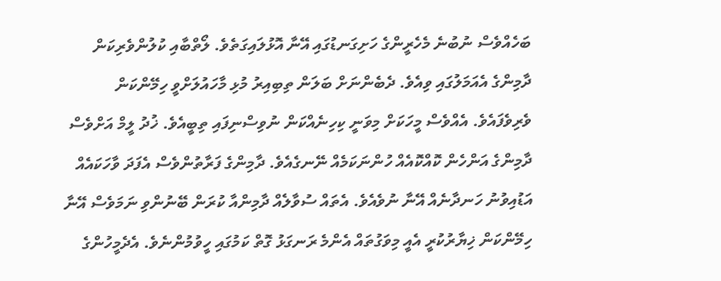ބަހެއްވެސް ނުބުނެ މެހެރީންގެ ހަށިގަނޑުގައި އޭނާ އޮޅުލައިގަތެވެ. ލޯތްބާއި ކުލުންވެރިކަން ދާމިންގެ އެއަމަލުގައި ވިއެވެ. ދެބެންނަށް ބަލަން ތިބިއިރު މުޅި މާހައުލަށްވީ ހިމޭންކަން ވެރިވެފައެވެ. އެއްވެސް މީހަކަށް މިވަނީ ކިހިނެއްކަން ނުވިސްނިފައި ތިބީއެވެ. ޚުދު ލީމް އަށްވެސް ދާމިންގެ އަންހެން ކޮއްކޮއެއް ހުންނަކަމެއް ނޭނގެއެވެ. ދާމިންގެ ފަރާތުންވެސް އެފަދަ ވާހަކައެއް އަޑުއިވުނު ހަނދާނެއް އޭނާ ނުވެއެވެ. އެތައް ސުވާލެއް ދާމިންއާ ކުރަން ބޭނުންވި ނަމަވެސް އޭނާ ހިމޭންކަން ޚިޔާރުކުރީ އެއީ މިވަގުތައް އެންމެ ރަނގަޅު ގޮތް ކަމުގައި ހީވުމުންނެވެ. އެދެމީހުންގެ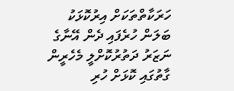ހަރަކާތްތަކަށް އިރުކޮޅަކު ބަލަން ހުރެފައި ދެން އޭނާގެ ނަޒަރު ދަތުރުކޮށްލީ މެހެރީން ގާތުގައި ކޮޅަށް ހުރި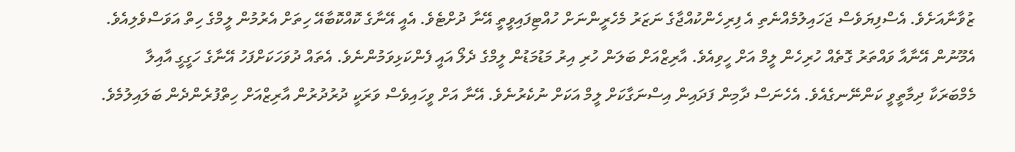ޒުވާނާއަށެވެ. އެސްފިޔަވެސް ޖަހައިލުމެއްނެތި އެ ފިރިހެންކުއްޖާގެ ނަޒަރު މެހެރީންނަށް ހުއްޓިފައިވީތީ އޭނާ ދުށްޓެވެ. އެއީ އޭނާގެ ކޮއްކޮބާއޭ ހިތަށް އެރުމުން ލީމްގެ ހިތް އަވަސްވެލިއެވެ. އެމޫނުން އޭނާއާ ވައްތަރު ގޮތެއް ހުރިހެން ލީމް އަށް ހީވިއެވެ. އާރިޒްއަށް ބަލަން ހުރި އިރު މަޑުމަޑުން ލީމްގެ ދެލޯ އައީ ފެންކަޅިވަމުންނެވެ. އެތައް ދުވަހަކަށްފަހު އޭނާގެ ހަގީގީ އާއިލާ މެމްބަރަކާ ދިމާތީވީ ކަންނޭނގެއެވެ. އެހެނަސް ދާމިން ފަދައިން އިސްނަގާކަށް ލީމް އަކަށް ނުކެރުނެވެ. އޭނާ އަށް ވީހައިވެސް ވަރަކީ ދުރުދުރުން އާރިޒްއަށް ހިތްފުރެންދެން ބަލައިލުމެވެ.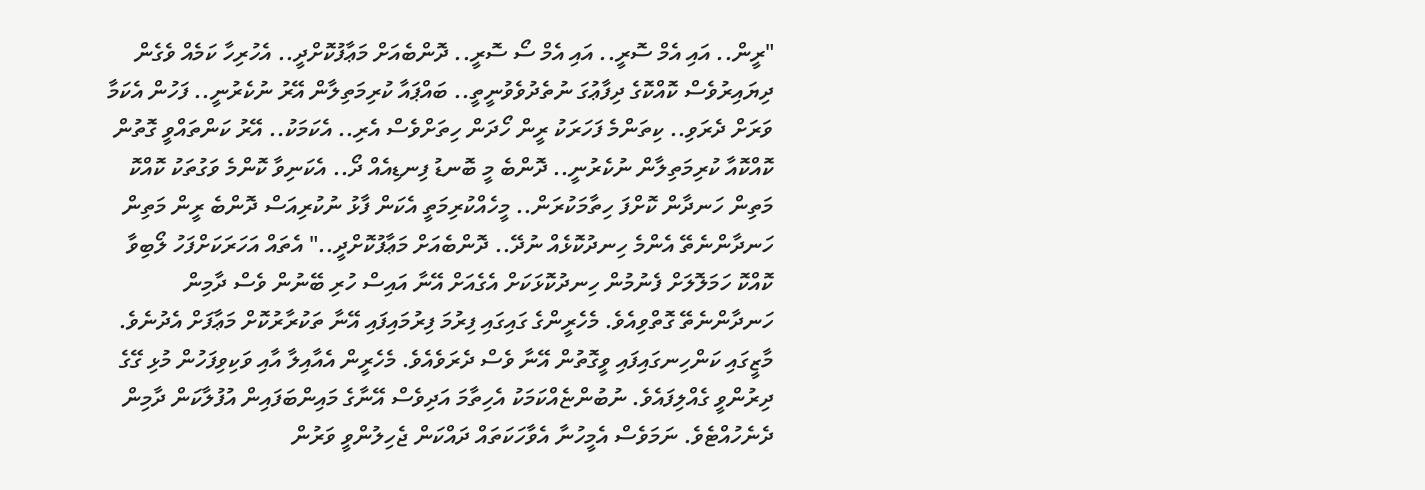"ރީން.. އައި އެމް ސޮރީ.. އައި އެމް ސޯ ސޮރީ.. ދޮންބެއަށް މަޢާފުކޮށްދީ.. އެހުރިހާ ކަމެއް ވެގެން ދިޔައިރުވެސް ކޮއްކޮގެ ދިފާޢުގަ ނުތެދުވެވުނީތީ.. ބައްޕައާ ކުރިމަތިލާން އޭރު ނުކެރުނީ.. ފަހުން އެކަމާ ވަރަށް ދެރަވި.. ކިތަންމެ ފަހަރަކު ރީން ހޯދަން ހިތަށްވެސް އެރި.. އެކަމަކު.. އޭރު ކަންތައްވީ ގޮތުން ކޮއްކޮއާ ކުރިމަތިލާން ނުކެރުނީ.. ދޮންބެ މީ ބޮނޑު ފިނޑިއެއް ދޯ.. އެކަނިވާ ކޮންމެ ވަގުތަކު ކޮއްކޮ މަތިން ހަނދާން ކޮށްފަ ހިތާމަކުރަން.. މީހެއްކުރިމަތީ އެކަން ފާޅު ނުކުރިއަސް ދޮންބެ ރީން މަތިން ހަނދާންނެތޭ އެންމެ ހިނދުކޮޅެއް ނުދޭ.. ދޮންބެއަށް މަޢާފުކޮށްދީ.." އެތައް އަހަރަކަށްފަހު ލޯބިވާ ކޮއްކޮ ހަމަލޮލަށް ފެނުމުން ހިނދުކޮޅަކަށް އެގެއަށް އޭނާ އައިސް ހުރި ބޭނުން ވެސް ދާމިން ހަނދާންނެތޭ ގޮތްވިއެވެ. މެހެރީންގެ ގައިގައި ފިރުމަ ފިރުމައިފައި އޭނާ ތަކުރާރުކޮށް މަޢާފަށް އެދުނެވެ. މާޒީގައި ކަންހިނގައިފައި ވީގޮތުން އޭނާ ވެސް ދެރަވެއެވެ. މެހެރީން އެއާއިލާ އާއި ވަކިވިފަހުން މުޅި ގޭގެ ދިރުންވީ ގެއްލިފައެވެ. ނުބުންޏެއްކަމަކު އެހިތާމަ އަދިވެސް އޭނާގެ މައިންބަފައިން އުފުލާކަން ދާމިން ދެނެހުއްޓެވެ. ނަމަވެސް އެމީހުނާ އެވާހަކަތައް ދައްކަން ޖެހިލުންވީ ވަރުން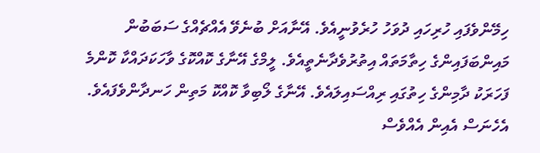ހިމޭންވެފައި ހުރިހައި ދުވަހު ހުރެވުނީއެވެ. އޭނާއަށް ބުނެވޭ އެއްޗެއްގެ ސަބަބުން މައިންބަފައިންގެ ހިތާމަތައް އިތުރުވެދާނެތީއެވެ. ލީމްގެ އޭނާގެ ކޮއްކޮގެ ވާހަކަދައްކާ ކޮންމެ ފަހަރަކު ދާމިންގެ ހިތުގައި ރިއްސައިލައެވެ. އޭނާގެ ލޯބިވާ ކޮއްކޮ މަތިން ހަނދާންވެފައެވެ. އެހެނަސް އެއިން އެއްވެސް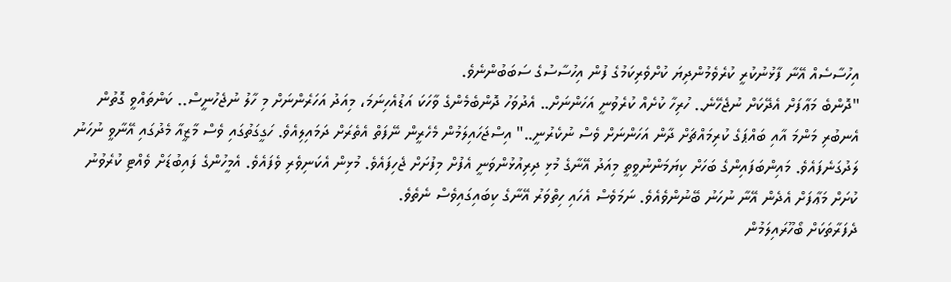އިހުސާސެއް އޭނާ ފާޅުނުކުރީ ކުރެވެމުންދިޔަ ކުށްވެރިކަމުގެ ފުން އިހުސާސުގެ ސަބަބުންނެވެ.
"ދޮންބެ މަޢާފަށް އެދޭކަށް ނުޖެހޭނެ.. ހުރިހާ ކުށެއް ކުރެވުނީ އަހަންނަށް.. އެދުވަހު ދޮންބެމެންގެ ވާހަކަ އަޑުއެހިނަމަ، މިއަދު އަހަރެންނަށް މި ހާލު ނުޖެހުނީސް.. ކަންތައްވީ ގޮތުން އެނބުރި މަންމަ އާއި ބައްޕަގެ ކުރިމައްޗަށް ދާން އަހަންނަށް ވެސް ނުކެރުނީ.." އިސްޖަހައިލަމުން މެހެރީން ނޭފަތް އެތެރަށް ދަމައިލިއެވެ. ހަގީގަތުގައި ވެސް މާޒީއާ މެދުގައި އޭނާވީ ނުހަނު ލަދުގަނެފައެވެ. މައިންބަފައިންގެ ބަހަށް ކިޔަމަންނުވީތީ މިއަދު އޭނާގެ މުޅި ދިރިއުޅުންވަނީ އެފުށް މިފުށަށް ޖެހިފައެވެ. މުޅިން އެކަނިވެރި ވެފައެވެ. އެމީހުންގެ ފައިބުޑަށް ވެއްޓި ކުރެވުނު ކުށަށް މަޢާފަށް އެދެން އޭނާ ނުހަނު ބޭނުންވެއެވެ. ނަމަވެސް އެހައި ހިތްވަރު އޭނާގެ ކިބައިގައިވެސް ނެތެވެ.
ދެފަރާތަކަށް ބޯހޫރައިލަމުން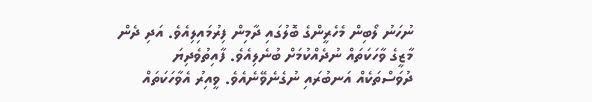ނުހަނު ލޯބިން މެހެރީންގެ ބޮލުގައި ދާމިން ފިރުމައިލިއެވެ. އަދި ދެން މާޒީގެ ވާހަކަތައް ނުދެއްކުމަށް ބުނެލިއެވެ. ފާއިތުވެދިޔަ ދުވަސްތަކެއް އަނބުރައި ނުގެނެވޭނެއެވެ. ވީއިރު އެވާހަކަތައް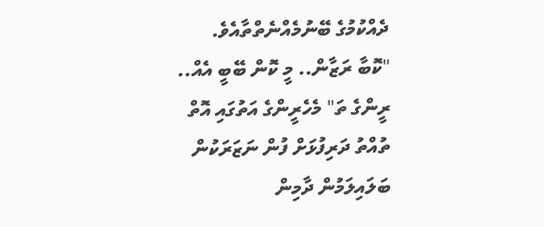ދެއްކުމުގެ ބޭނުމެއްނެތްތާއެވެ.
"ކޮބާ ރަޒާން.. މީ ކޮން ބޭބީ އެއް.. ރީންގެ ތަ" މެހެރީންގެ އަތުގައި އޮތް ތުއްތު ދަރިފުޅަށް ފުން ނަޒަރަކުން ބަލައިލަމުން ދާމިން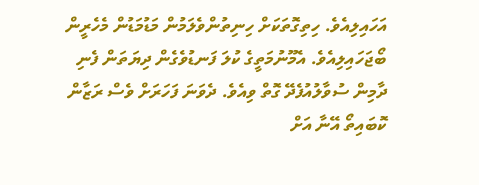އަހައިލިއެވެ. ހިތިގޮތަކަށް ހިނިތުންވެލަމުން މަޑުމަޑުން މެހެރީން ބޯޖަހައިލިއެވެ. އެމޫނުމަތީގެ ކުލަ ފަނޑުވެގެން ދިޔަތަން ފެނި ދާމިން ސުވާލުއުފެދޭ ގޮތް ވިއެވެ. ދެވަނަ ފަހަރަށް ވެސް ރަޒާން ކޮބައިތޯ އޭނާ އަށް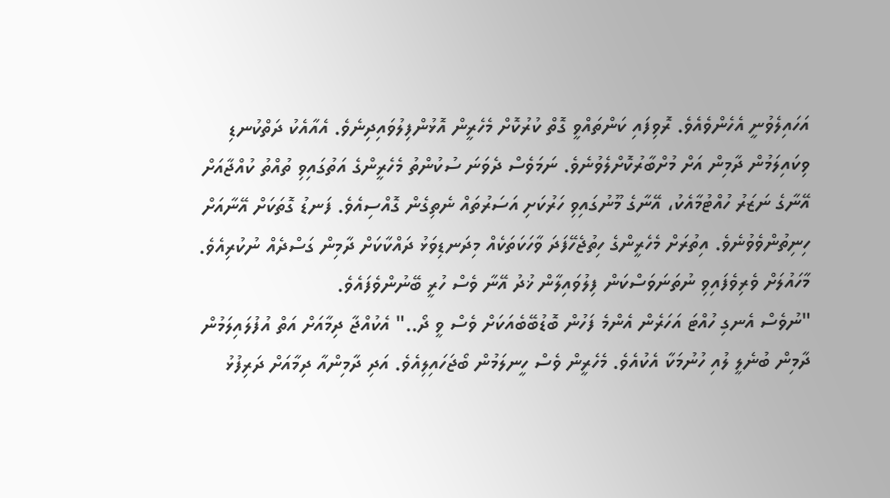އަހައިލެވުނީ އެހެންވެއެވެ. ރޮވިފައި ކަންތައްވީ ގޮތް ކުރުކޮށް މެހެރީން އޮޅުންފިލުވައިދިނެވެ. އެއާއެކު ދަތްކުނޑި ވިކައިލަމުން ދާމިން އަށް މުށްބާރުކޮށްލެވުނެވެ. ނަމަވެސް ދެވަނަ ސުކުންތު މެހެރީންގެ އަތުގައިވި ތުއްތު ކުއްޖާއަށް އޭނާގެ ނަޒަރު ހުއްޓުމާއެކު، އޭނާގެ މޫނުގައިވި ހަރުކަށި އަސަރުތައް ނެތިގެން ގޮއްސިއެވެ. ފަނޑު ގޮތަކަށް އޭނާއަށް ހިނިތުންވެވުނެވެ. އިތުރަށް މެހެރީންގެ ހިތުޖެހޭފަދަ ވާހަކަތަކެއް މިދަނޑިވަޅު ދައްކާކަށް ދާމިން ގަސްދެއް ނުކުރިއެވެ. މާހައުލަށް ވެރިވެފައިވި ނުތަނަވަސްކަން ފިލުވައިލާން ޚުދު އޭނާ ވެސް ހުރީ ބޭނުންވެފައެވެ.
"ނުވެސް އެނގި ހުއްޓަ އަހަރެން އެންމެ ފަހުން ބޮޑުބޭބެއަކަށް ވެސް ވީ ދޯ.." އެކުއްޖާ ދިމާއަށް އަތް އުފުލައިލަމުން ދާމިން ބުނެލީ ލުއި ހުނުމަކާ އެކުއެވެ. މެހެރީން ވެސް ހީނލަމުން ބޯޖަހައިލިއެވެ. އަދި ދާމިންއާ ދިމާއަށް ދަރިފުޅު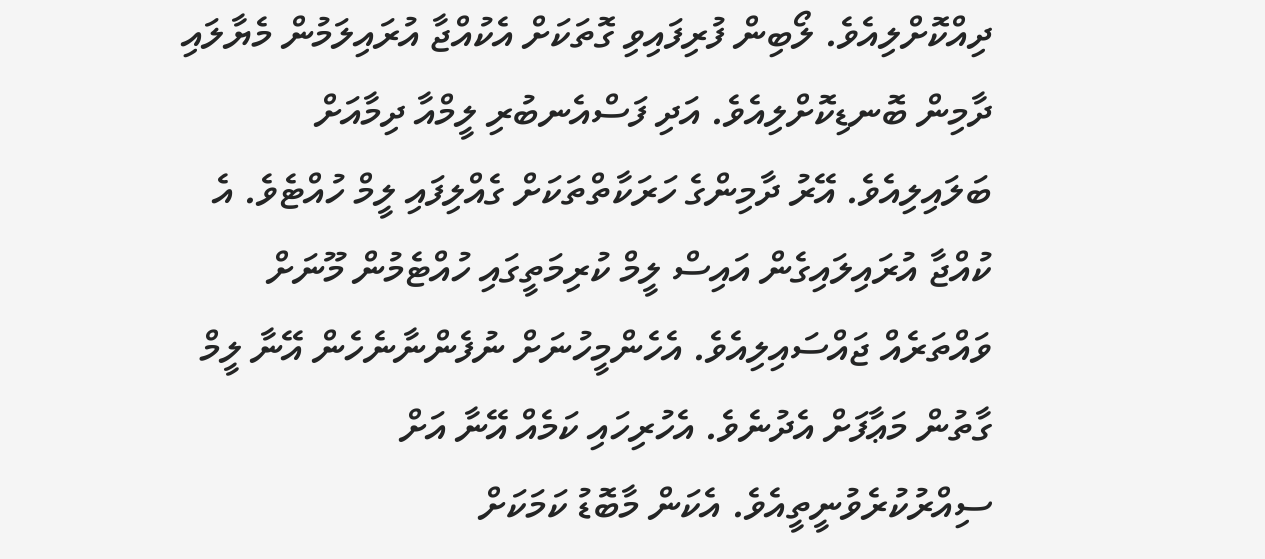ދިއްކޮށްލިއެވެ. ލޯބިން ފުރިފައިވި ގޮތަކަށް އެކުއްޖާ އުރައިލަމުން މެޔާލައި ދާމިން ބޮނޑިކޮށްލިއެވެ. އަދި ފަސްއެނބުރި ލީމްއާ ދިމާއަށް ބަލައިލިއެވެ. އޭރު ދާމިންގެ ހަރަކާތްތަކަށް ގެއްލިފައި ލީމް ހުއްޓެވެ. އެ ކުއްޖާ އުރައިލައިގެން އައިސް ލީމް ކުރިމަތީގައި ހުއްޓެމުން މޫނަށް ވައްތަރެއް ޖައްސައިލިއެވެ. އެހެންމީހުނަށް ނުފެންނާނެހެން އޭނާ ލީމް ގާތުން މަޢާފަށް އެދުނެވެ. އެހުރިހައި ކަމެއް އޭނާ އަށް ސިއްރުކުރެވުނީތީއެވެ. އެކަން މާބޮޑު ކަމަކަށް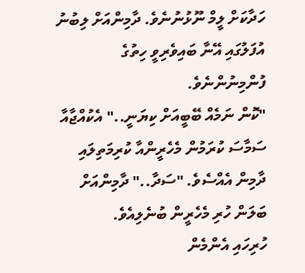ހަދާކަށް ލީމް ނޫޅުނުނެވެ. ދާމިންއަށް ލިބުނު އުފަލުގައި އޭނާ ބައިވެރިވީ ހިތުގެ ފުންމިނުންނެވެ.
"ކޮން ނަމެއް ބޭބީއަށް ކިޔަނީ.." އެކުއްޖާއާ ސަމާސަ ކުރަމުން މެހެރީންއާ ކުރިމަތިލައި ދާމިން އެއްސެވެ. "ސަދާ.." ދާމިންއަށް ބަލަން ހުރި މެހެރީން ބުނެލިއެވެ.
ހުރިހައި އެންމެން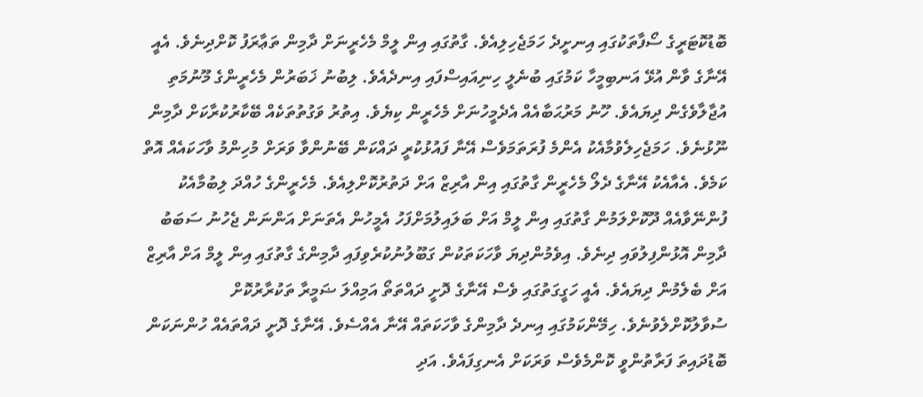ބޮޑުކޮޓަރީގެ ސޯފާތަކުގައި އިނށީދެ ހަމަޖެހިލިއެވެ. ގާތުގައި އިން ލީމް މެހެރީނަށް ދާމިން ތަޢާރަފު ކޮށްދިނެވެ. އެއީ އޭނާގެ ވާން އުޅޭ އަނބިމީހާ ކަމުގައި ބުނެލީ ހިނިއައިސްފައި އިނދެއެވެ. ލިބުނު ޚަބަރުން މެހެރީންގެ މޫނުމަތި އުޖާލާވެގެން ދިޔައެވެ. ހޫނު މަރުޙަބާއެއް އެދެމީހުނަށް މެހެރީން ކިޔެވެ. އިތުރު ވަގުތުތަކެއް ބޭކާރުކުރާކަށް ދާމިން ނޫޅުނެވެ. ހަމަޖެހިލެވުމާއެކު އެންމެ ފުރަތަމަވެސް އޭނާ ފައުޅުކުރީ ދައްކަން ބޭނުންވާ ވަރަށް މުހިންމު ވާހަކައެއް އޮތް ކަމެވެ. އެއާއެކު އޭނާގެ ދެލޯ މެހެރީން ގާތުގައި އިން އާރިޒް އަށް ދަތުރުކޮށްލިއެވެ. މެހެރީންގެ ހުއްދަ ލިބުމާއެކު ފުންނޭވާއެއް ދޫކޮށްލަމުން ގާތުގައި އިން ލީމް އަށް ބަލައިލުމަށްފަހު އެމީހުން އެތަނަށް އަންނަން ޖެހުނު ސަބަބު ދާމިން އޮޅުންފިލުވައި ދިނެވެ. އިވެމުންދިޔަ ވާހަކަތަކުން ގަބޫލުނުކުރެވިފައި ދާމިންގެ ގާތުގައި އިން ލީމް އަށް އާރިޒް އަށް ބެލެމުން ދިޔައެވެ. އެއީ ހަގީގަތުގައި ވެސް އޭނާގެ ދޮށީ ދައްތަތޯ އަމިއްލަ ޟަމީރާ ތަކުރާރުކޮށް ސުވާލުކޮށްލެވުނެވެ. ހިމޭންކަމުގައި އިނދެ ދާމިންގެ ވާހަކަތައް އޭނާ އެއްސެވެ. އޭނާގެ ދޮށީ ދައްތައެއް ހުންނަކަން ބޮޑުދައިތަ ފަރާތުންވީ ކޮންމެވެސް ވަރަކަށް އެނގިފައެވެ. އަދި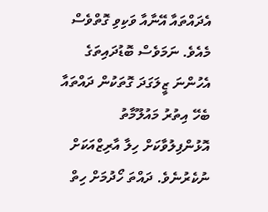އެދައްތައާ އޭނާއާ ވަކިވި ގޮތްވެސް މެއެވެ. ނަމަވެސް ބޮޑުދައިތަގެ އެހުންނަ ޒީލަގަދަ ގޮތަކުން ދައްތައާ ބެހޭ އިތުރު މައުލޫމާތު އޮޅުންފިލުވާކަށް ހިލާ އާރިޒްއަކަށް ނުކެރުނެވެ. ދައްތަ ހޯދުމަށް ހިތް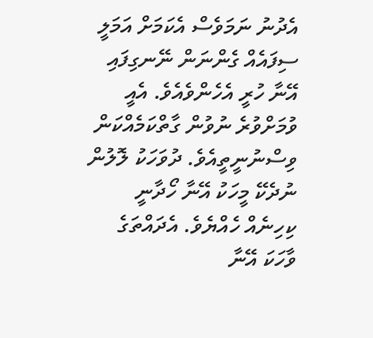އެދުނު ނަމަވެސް އެކަމަށް އަމަލީ ސިފައެއް ގެންނަން ނޭނގިފައި އޭނާ ހުރީ އެހެންވެއެވެ. އެއީ ވުމަށްވުރެ ނުވުން ގާތްކަމެއްކަން ވިސްނުނީތީއެވެ. ދުވަހަކު ލޮލުން ނުދެކޭ މީހަކު އޭނާ ހޯދާނީ ކިހިނެއް ހެއްޔެވެ. އެދައްތަގެ ވާހަކަ އޭނާ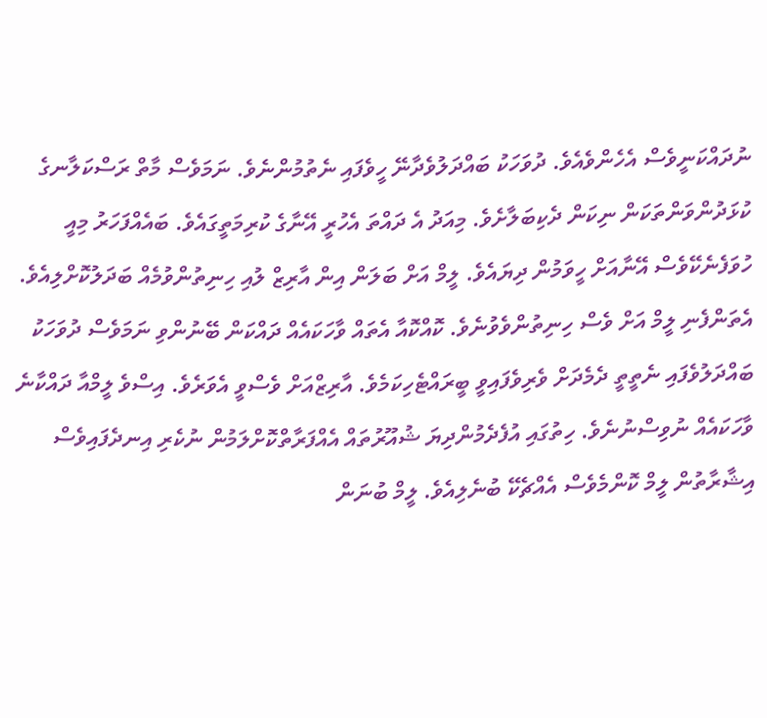ނުދައްކަނީވެސް އެހެންވެއެވެ. ދުވަހަކު ބައްދަލުވެދާނޭ ހީވެފައި ނެތުމުންނެވެ. ނަމަވެސް މާތް ރަސްކަލާނގެ ކުޅަދުންވަންތަކަން ނިކަން ދެކިބަލާށެވެ. މިއަދު އެ ދައްތަ އެހުރީ އޭނާގެ ކުރިމަތީގައެވެ. ބައެއްފަހަރު މިއީ ހުވަފެނެކޭވެސް އޭނާއަށް ހީވަމުން ދިޔައެވެ. ލީމް އަށް ބަލަން އިން އާރިޒް ލުއި ހިނިތުންވުމެއް ބަދަލުކޮށްލިއެވެ. އެތަންފެނި ލީމް އަށް ވެސް ހިނިތުންވެވުނެވެ. ކޮއްކޮއާ އެތައް ވާހަކައެއް ދައްކަން ބޭނުންވި ނަމަވެސް ދުވަހަކު ބައްދަލުވެފައި ނެތީތީ ދެމެދަށް ވެރިވެފައިވީ ބީރައްޓެހިކަމެވެ. އާރިޒްއަށް ވެސްވީ އެވަރެވެ. އިސްވެ ލީމްއާ ދައްކާނެ ވާހަކައެއް ނުވިސްނުނެވެ. ހިތުގައި އުފެދެމުންދިޔަ ޝުއޫރުތައް އެއްފަރާތްކޮށްލަމުން ނުކެރި އިނދެފައިވެސް އިޝާރާތުން ލީމް ކޮންމެވެސް އެއްޗެކޭ ބުނެލިއެވެ. ލީމް ބުނަން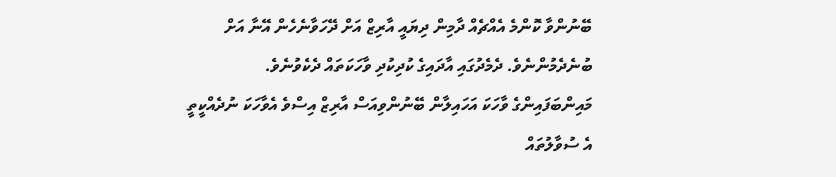ބޭނުންވާ ކޮންމެ އެއްޗެއް ދާމިން ދިޔައީ އާރިޒް އަށް ދޭހަވާނެހެން އޭނާ އަށް ބުނެދެމުންނެވެ. ދެމެދުގައި އާދައިގެ ކުދިކުދި ވާހަކަތައް ދެކެވުނެވެ. މައިންބަފައިންގެ ވާހަކަ އަހައިލާން ބޭނުންވިއަސް އާރިޒް އިސްވެ އެވާހަކަ ނުދެއްކީތީ އެ ސުވާލުތައް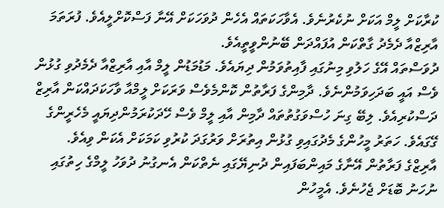ކުރާކަށް ލީމް އަކަށް ނުކެރުނެވެ. އެވާހަކަތައް އެހެން ދުވަހަކަށް އޭނާ ފަސްކޮށްލީއެވެ. ފުރަތަމަ އާރިޒްއާ ދެމެދު ގާތްކަން އުފައްދަން ބޭނުންވީތީއެވެ.
ދުވަސްތައް އޭގެ ހަލުވި މިނުގައި ފާއިތުވަމުން ދިޔައެވެ. މަޑުމަޑުން ލީމް އާއި އާރިޒްއާ ދެމެދުވި ގުޅުން ވެސް އައީ ބަދަހިވަމުންނެވެ. ދާމިންގެ ފަރާތުން ކޮންމެވެސް ވަރަކަށް ލީމްއާ ވާހަކަދައްކަން އާރިޒް ދަސްކުރިއެވެ. ލިބޭ ގިނަ ހުސްވަގުތުތައް ދާމިން އާއި ލީމް ވެސް ހޭދަކުރަމުންދިޔައީ މެހެރީންގެ ގޭގައެވެ. ހަތަރު މީހުންގެ މެދުގައިވި ގުޅުން އިތުރަށް ވަރުގަދަ ކުރުވި ކަމަކަށް އެކަން ވިއެވެ.
އާރިޒްގެ ފަރާތުން އޭނާގެ މައިންބަފައިން ދުނިޔޭގައި ނެތްކަން އެނގުނު ދުވަހު ލީމްގެ ހިތުގައި ނުހަނު ބޮޑަށް ޖެހުނެވެ. އެމީހުން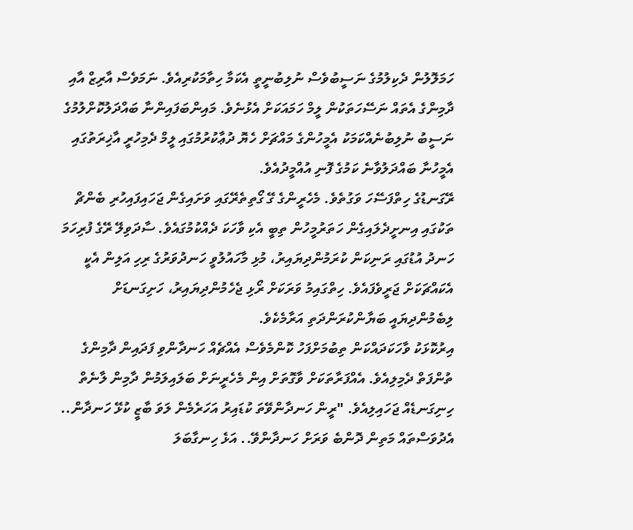ހަމަލޮލުން ދެކިލުމުގެ ނަސީބުވެސް ނުލިބުނީތީ އެކަމާ ހިތާމަކުރިއެވެ. ނަމަވެސް އާރިޒް އާއި ދާމިންގެ އެތައް ނަސޭހަތަކުން ލީމް ހަމައަކަށް އެޅުނެވެ. މައިންބަފައިންނާ ބައްދަލުކޮށްލުމުގެ ނަސީބު ނުލިބުނެއްކަމަކު އެމީހުންގެ މައްޗަށް ހެޔޮ ދުޢާކުރުމުގައި ލީމް ދެމިހުރީ އާޚިރަތުގައި އެމީހުނާ ބައްދަލުވާނެ ކަމުގެ ފޮނި އުއްމީދުއެވެ.
ރޭގަނޑުގެ ހިތްފަސޭހަ ވަގުތެވެ. މެހެރީންގެ ގޭ ގޯތިތެރޭގައި ވަށައިގެން ޖަހައިފައިހުރި ބެންޗް ތަކުގައި އިނށީދެލައިގެން ހަތަރުމީހުން ތިބީ އެކި ވާހަކަ ދެއްކުމުގައެވެ. ސާދަވިލޭ ރޭގެ ފުރިހަމަ ހަނދު އުޑުގައި ރަނިކަން ކުރަމުންދިޔައިރު، މުޅި މާހައުލުވީ ހަނދުވަރުގެ ރިހި އަލިން އެކީ އެކައްޗަކަށް ޖަރީވެފައެވެ. ހިތްގައިމު ވަރަކަށް ރޯޅި ޖެހެމުންދިޔައިރު، ހަށިގަނޑަށް ލިބެމުންދިޔައީ ބަޔާންކުރަންދަތި އަރާމެކެވެ.
އިރުކޮޅަކު ވާހަކަދައްކަން ތިބުމަށްފަހު ކޮންމެވެސް އެއްޗެއް ހަނދާންވި ފަދައިން ދާމިންގެ ތުންފަތް ދެމިލިއެވެ. އެއްފަރާތަކަށް ވާގޮތަށް އިން މެހެރީނަށް ބަލައިލަމުން ދާމިން ލާނެތް ހިނިގަނޑެއް ޖަހައިލިއެވެ. "ރީން ހަނދާންވޭތަ ކުޑައިރު އަހަރެމެން ލަވަ ބާޒީ ކުޅޭ ހަނދާން.. އެދުވަސްތައް މަތިން ދޮންބެ ވަރަށް ހަނދާންވޭ.. އަޅެ ހިނގާބަލަ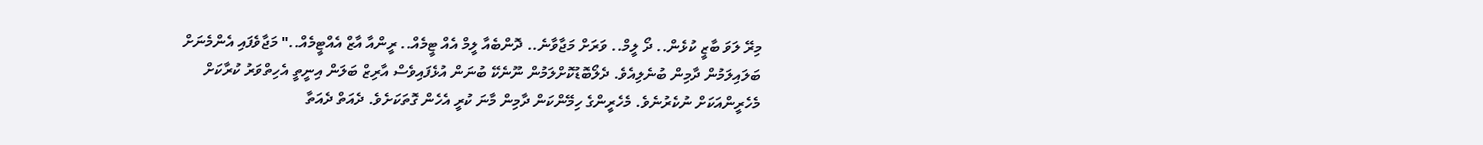މިރޭ ލަވަ ބާޒީ ކުޅެން.. ދޯ ލީމް.. ވަރަށް މަޖާވާނެ.. ދޮންބެއާ ލީމް އެއް ޓީމެއް.. ރީންއާ އާޒް އެއްޓީމެއް.." މަޖާވެފައި އެންމެނަށް ބަލައިލަމުން ދާމިން ބުނެލިއެވެ. ދެލޯބޮޑުކޮށްލަމުން ނޫނެކޭ ބުނަން އުޅެފައިވެސް އާރިޒް ބަލަން އިނީތީ އެހިތްވަރު ކުރާކަށް މެހެރީންއަކަށް ނުކެރުނެވެ. މެހެރީންގެ ހިމޭންކަން ދާމިން މާނަ ކުރީ އެހެން ގޮތަކަށެވެ. ދެއަތް ދެއަތާ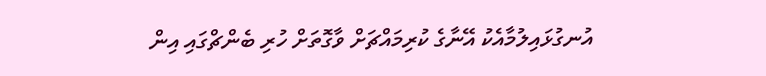އުނގުޅައިލުމާއެކު އޭނާގެ ކުރިމައްޗަށް ވާގޮތަށް ހުރި ބެންޗްގައި އިން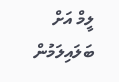ލީމް އަށް ބަލައިލަމުން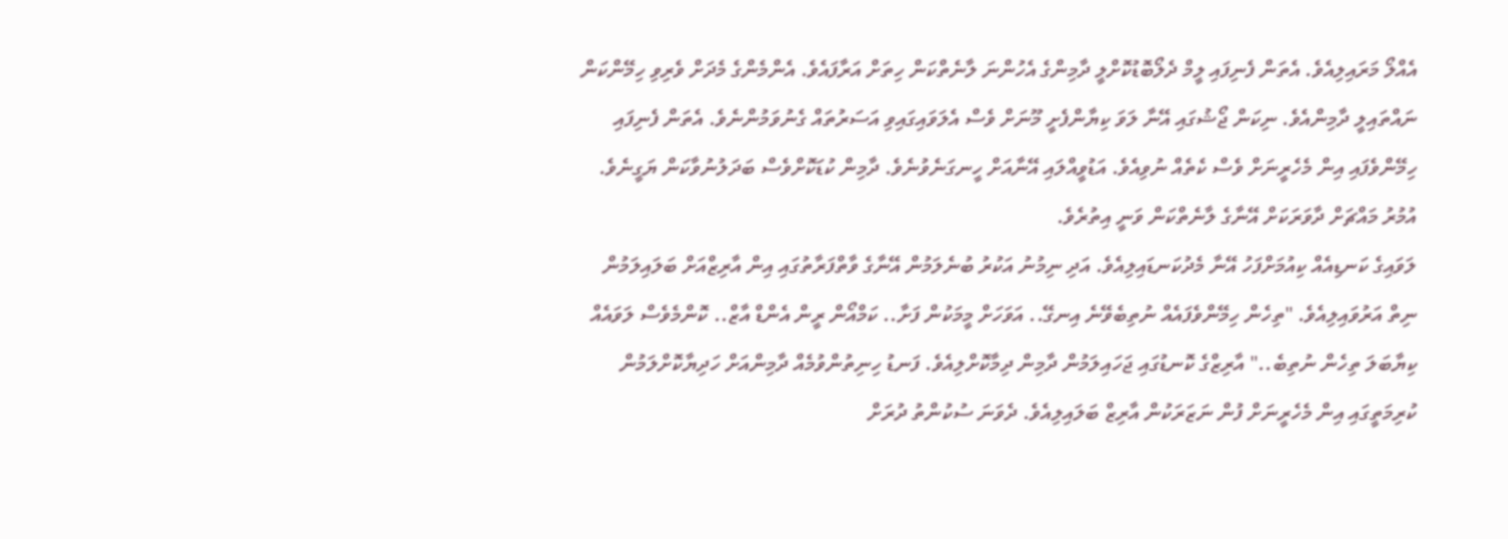އެއްލޯ މަރައިލިއެވެ. އެތަން ފެނިފައި ލީމް ދެލޯބޮޑުކޮށްލީ ދާމިންގެ އެހުންނަ ލާނެތްކަން ހިތަށް އަރާފައެވެ. އެންމެންގެ މެދަށް ވެރިވި ހިމޭންކަން ނައްތައިލީ ދާމިންއެވެ. ނިކަން ޖޯޝުގައި އޭނާ ލަވަ ކިޔާންފެށީ މޫނަށް ވެސް އެލަވައިގައިވި އަސަރުތައް ގެނުވަމުންނެވެ. އެތަން ފެނިފައި ހިމޭންވެފައި އިން މެހެރީނަށް ވެސް ކެތެއް ނުވިއެވެ. އަޑުވީއްލައި އޭނާއަށް ހީނގަނެވުނެވެ. ދާމިން ކުޑަކޮށްވެސް ބަދަލުނުވާކަން ޔަގީނެވެ. އުމުރު މައްޗަށް ދާވަރަކަށް އޭނާގެ ލާނެތްކަން ވަނީ އިތުރެވެ.
ލަވައިގެ ކަނޑިއެއް ކިއުމަށްފަހު އޭނާ މެދުކަނޑައިލިއެވެ. އަދި ނިމުނު އަކުރު ބުނެލަމުން އޭނާގެ ވާތްފަރާތުގައި އިން އާރިޒްއަށް ބަލައިލަމުން ނިތް އަރުވައިލިއެވެ. "ތިހެން ހިމޭންވެފައެއް ނުތިބެވޭނެ އިނގޭ.. އަވަހަށް މީމަކުން ފަށާ.. ކަމްއޯން ރީން އެންޑް އާޒް.. ކޮންމެވެސް ލަވައެއް ކިޔާބަލަ ތިހެން ނުތިބެ.." އާރިޒްގެ ކޮނޑުގައި ޖަހައިލަމުން ދާމިން ދިމާކޮށްލިއެވެ. ފަނޑު ހިނިތުންވުމެއް ދާމިންއަށް ހަދިޔާކޮށްލަމުން ކުރިމަތީގައި އިން މެހެރީނަށް ފުން ނަޒަރަކުން އާރިޒް ބަލައިލިއެވެ. ދެވަނަ ސުކުންތު ދުރަށް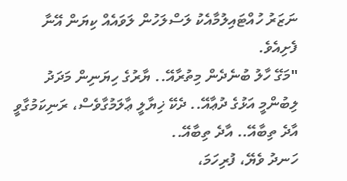ނަޒަރު ހުއްޓައިލުމާއެކު ލަސްލަހުން ލަވައެއް ކިޔަން އޭނާ ފެށިއެވެ.
"މަގޭ ހާލު ބުނެދެން މިތުރާއޭ.. ޔާރުގެ ހިޔަނިން މަދަދު ލިބުންމީ އަޅުގެ ދުޢާއޭ.. ދެކޭ ޚިޔާލީ ޢާލަމުގާވެސް، ރަނިކަމުގާވީ އާދެ ތިބާއޭ.. އާދެ ތިބާއޭ..
ހަނދު ވެޔޭ، ފުރިހަމަ،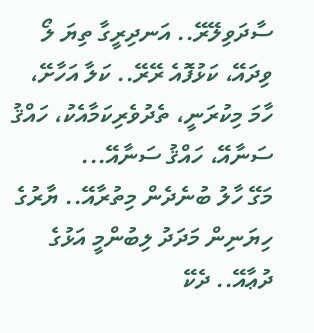ސާދަވިލޭރޭ.. އަނދިރީގާ ތިޔަ ލޯ ވިދައޭ، ކަޅުފޮއެ ރޭރޭ.. ކަލާ އަހާށޭ، ހާމަ މިކުރަނީ، ތެދުވެރިކަމާއެކު، ހައްޤު ސަނާއޭ، ހައްޤު ސަނާއޭ...
މަގޭ ހާލު ބުނެދެން މިތުރާއޭ.. ޔާރުގެ ހިޔަނިން މަދަދު ލިބުންމީ އަޅުގެ ދުޢާއޭ.. ދެކޭ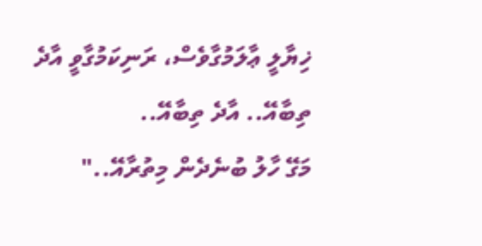ޚިޔާލީ ޢާލަމުގާވެސް، ރަނިކަމުގާވީ އާދެ ތިބާއޭ.. އާދެ ތިބާއޭ..
މަގޭ ހާލު ބުނެދެން މިތުރާއޭ.."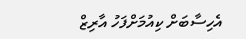އެހިސާބަށް ކިއުމަށްފަހު އާރިޒް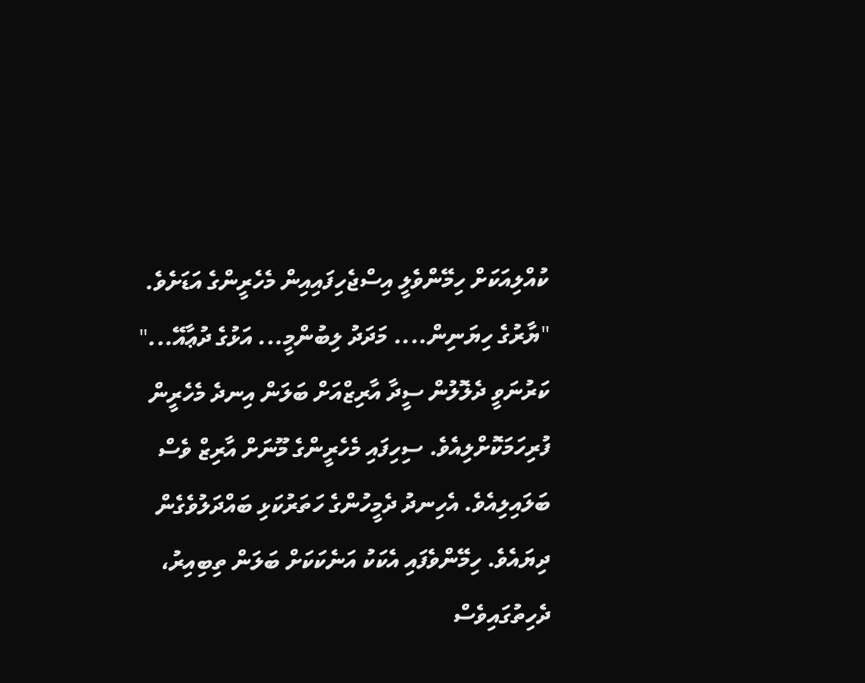ކުއްލިއަކަށް ހިމޭންވެލީ އިސްޖެހިފައިއިން މެހެރީންގެ އަޑަށެވެ.
"ޔާރުގެ ހިޔަނިން.... މަދަދު ލިބުންމީ... އަޅުގެ ދުޢާއޭ..." ކަރުނަވީ ދެލޮލުން ސީދާ އާރިޒްއަށް ބަލަން އިނދެ މެހެރީން ފުރިހަމަކޮށްލިއެވެ. ސިހިފައި މެހެރީންގެ މޫނަށް އާރިޒް ވެސް ބަލައިލިއެވެ. އެހިނދު ދެމީހުންގެ ހަތަރުކަޅި ބައްދަލުވެގެން ދިޔައެވެ. ހިމޭންވެފައި އެކަކު އަނެކަކަށް ބަލަން ތިބިއިރު، ދެހިތުގައިވެސް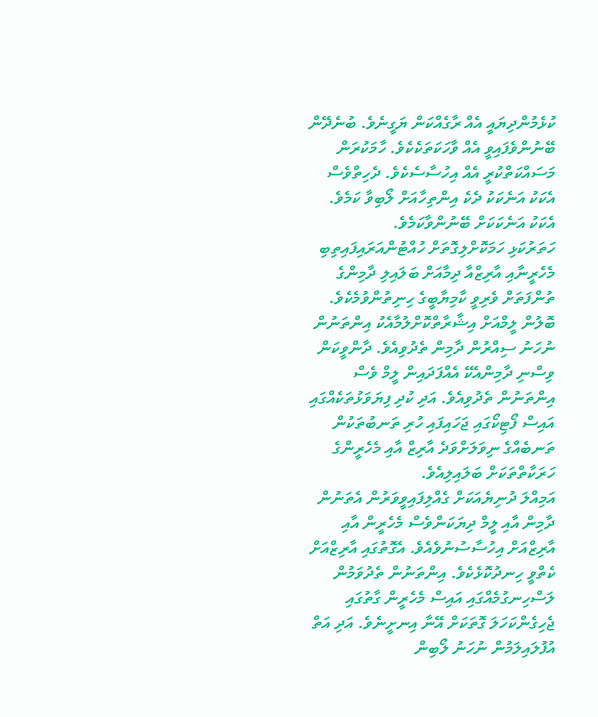ކުޅެމުންދިޔައީ އެއް ރާގެއްކަން ޔަގީނެވެ. ބުނެދޭން ބޭނުންވެފައިވީ އެއް ވާހަކަތަކެކެވެ. ހާމަކުރަން މަސައްކަތްކުރީ އެއް އިހުސާސެކެވެ. ދެހިތްވެސް އެކަކު އަނެކަކު ދެކެ އިންތިހާއަށް ލޯބިވާ ކަމެވެ. އެކަކު އަނެކަކަށް ބޭނުންވާކަމެވެ.
ހަތަރުކަޅި ހަމަކޮށްލިގޮތަށް ހުއްޓުންއަރައިފައިތިބި މެހެރީނާއި އާރިޒްއާ ދިމާއަށް ބަލައިލި ދާމިންގެ ތުންފަތަށް ވެރިވީ ކާމިޔާބީގެ ހިނިތުންވުމެކެވެ. ބޮލުން ލީމްއަށް އިޝާރާތްކޮށްލުމާއެކު އިންތަނުން ނުހަނު ސިއްރުން ދާމިން ތެދުވިއެވެ. ދާންވީކަން ވިސްނި ދާމިންއެކޭ އެއްފަދައިން ލީމް ވެސް އިންތަނުން ތެދުވިއެވެ. އަދި ކުދި ފިޔަވަޅުތަކެއްގައި އައިސް ފޯޓިކޯގައި ޖަހައިފައި ހުރި ތަނބުތަކުން ތަނބެއްގެ ނިވަލަށްވަދެ އާރިޒް އާއި މެހެރީންގެ ހަރަކާތްތަކަށް ބަލައިލިއެވެ.
އަމިއްލަ ދުނިޔެއަކަށް ގެއްލިފައިވީވަރުން އެތަނުން ދާމިން އާއި ލީމް ދިޔަކަންވެސް މެހެރީން އާއި އާރިޒްއަށް އިހުސާސުނުވެއެވެ. އެގޮތުގައި އާރިޒްއަށް ކެތްވީ ހިނދުކޮޅެކެވެ. އިންތަނުން ތެދުވަމުން ލަސްހިނގުމެއްގައި އައިސް މެހެރީން ގާތުގައި ޖެހިގެންކަހަލަ ގޮތަކަށް އޭނާ އިނށީނެވެ. އަދި އަތް އުފުލައިލަމުން ނުހަނު ލޯބިން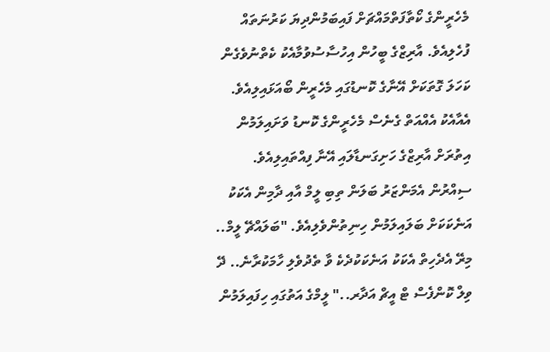މެހެރީންގެ ކޯތާފަތްމައްޗަށް ފައިބަމުންދިޔަ ކަރުނަތައް ފުހެލިއެވެ. އާރިޒްގެ ބީހުން އިހުސާސުވުމާއެކު ކެތްނުވެގެން ކަހަލަ ގޮތަކަށް އޭނާގެ ކޮނޑުގައި މެހެރީން ބޯއަޅައިލިއެވެ. އެއާއެކު އެއްއަތް ގެނެސް މެހެރީންގެ ކޮނޑު ވަށައިލަމުން އިތުރަށް އާރިޒްގެ ހަށިގަނޑާލައި އޭނާ ފިއްތައިލިއެވެ.
ސިއްރުން އެމަންޒަރު ބަލަން ތިބި ލީމް އާއި ދާމިން އެކަކު އަނެކަކަށް ބަލައިލަމުން ހިނިތުންވެލިއެވެ. "ބަލައްޗޭ ލީމް.. މިރޭ އެދެހިތް އެކަކު އަނެކަކުދެކެ ވާ ތެދުވެލި ހާމަކުރާނެ.. ދޭ ވިލް ކޮންފެސް ޓް އީޗް އަދާރ.." ލީމްގެ އަތުގައި ހިފައިލަމުން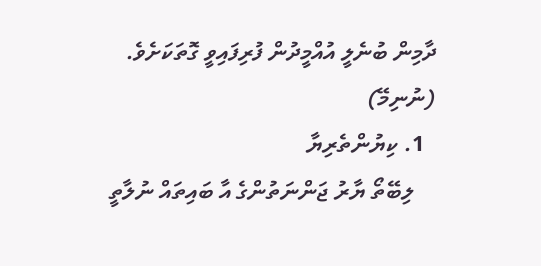ދާމިން ބުނެލީ އުއްމީދުން ފުރިފައިވީ ގޮތަކަށެވެ.
(ނުނިމޭ)
  1. ކިޔުންތެރިޔާ
    ލިބޭތޯ ޔާރު ޖަންނަތުންގެ އާ ބައިތައް ނުލާތީ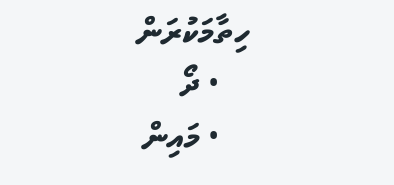ހިތާމަކުރަން
    • ދޯ
    • މައިން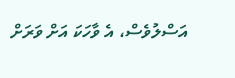އަސްލުވެސް، އެ ވާހަކަ އަށް ވަރަށް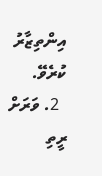އިންތިޒާރު ކުރެވޭ.
  2. ވަރަށް ރީތި